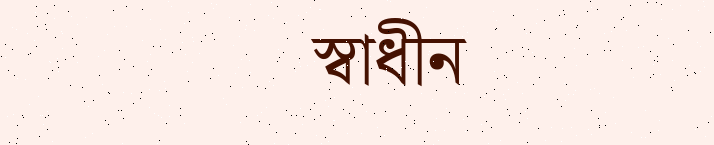স্বাধীন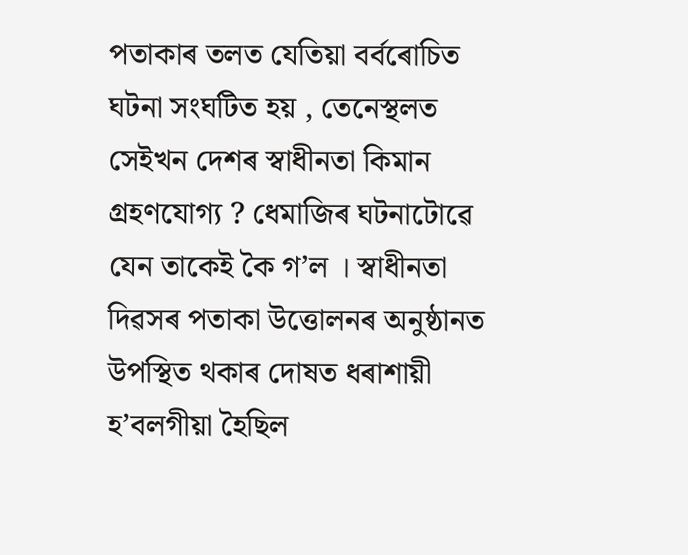পতাকাৰ তলত যেতিয়া বৰ্বৰোচিত ঘটনা সংঘটিত হয় , তেনেস্থলত সেইখন দেশৰ স্বাধীনতা কিমান গ্ৰহণযোগ্য ? ধেমাজিৰ ঘটনাটোৱে যেন তাকেই কৈ গ’ল । স্বাধীনতা দিৱসৰ পতাকা উত্তোলনৰ অনুষ্ঠানত উপস্থিত থকাৰ দোষত ধৰাশায়ী হ’বলগীয়া হৈছিল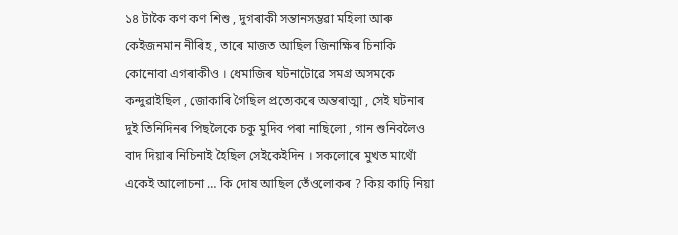১৪ টাকৈ কণ কণ শিশু , দুগৰাকী সন্তানসম্ভৱা মহিলা আৰু কেইজনমান নীৰিহ , তাৰে মাজত আছিল জিনাক্ষিৰ চিনাকি কোনোবা এগৰাকীও । ধেমাজিৰ ঘটনাটোৱে সমগ্ৰ অসমকে কন্দুৱাইছিল , জোকাৰি গৈছিল প্ৰত্যেকৰে অন্তৰাত্মা , সেই ঘটনাৰ দুই তিনিদিনৰ পিছলৈকে চকু মুদিব পৰা নাছিলো , গান শুনিবলৈও বাদ দিয়াৰ নিচিনাই হৈছিল সেইকেইদিন । সকলোৰে মুখত মাথোঁ একেই আলোচনা … কি দোষ আছিল তেঁওলোকৰ ? কিয় কাঢ়ি নিয়া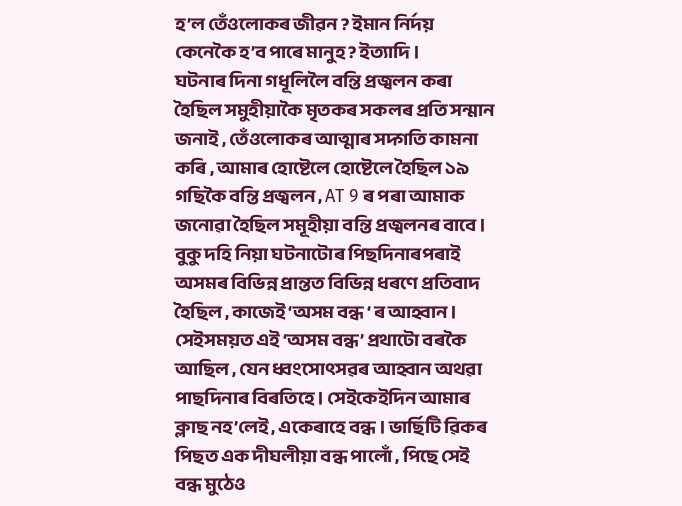হ’ল তেঁওলোকৰ জীৱন ? ইমান নিৰ্দয় কেনেকৈ হ’ব পাৰে মানুহ ? ইত্যাদি ।
ঘটনাৰ দিনা গধূলিলৈ বন্তি প্ৰজ্বলন কৰা হৈছিল সমুহীয়াকৈ মৃতকৰ সকলৰ প্ৰতি সন্মান জনাই , তেঁওলোকৰ আত্মাৰ সদ্গতি কামনা কৰি , আমাৰ হোষ্টেলে হোষ্টেলে হৈছিল ১৯ গছিকৈ বন্তি প্ৰজ্বলন , AT 9 ৰ পৰা আমাক জনোৱা হৈছিল সমূহীয়া বন্তি প্ৰজ্বলনৰ বাবে । বুকু দহি নিয়া ঘটনাটোৰ পিছদিনাৰপৰাই অসমৰ বিভিন্ন প্ৰান্তত বিভিন্ন ধৰণে প্ৰতিবাদ হৈছিল , কাজেই ‘অসম বন্ধ ‘ ৰ আহ্বান । সেইসময়ত এই ‘অসম বন্ধ’ প্ৰথাটো বৰকৈ আছিল , যেন ধ্বংসোৎসৱৰ আহ্বান অথৱা পাছদিনাৰ বিৰতিহে । সেইকেইদিন আমাৰ ক্লাছ নহ’লেই , একেৰাহে বন্ধ । ভাৰ্ছিটি ৱিকৰ পিছত এক দীঘলীয়া বন্ধ পালোঁ , পিছে সেই বন্ধ মুঠেও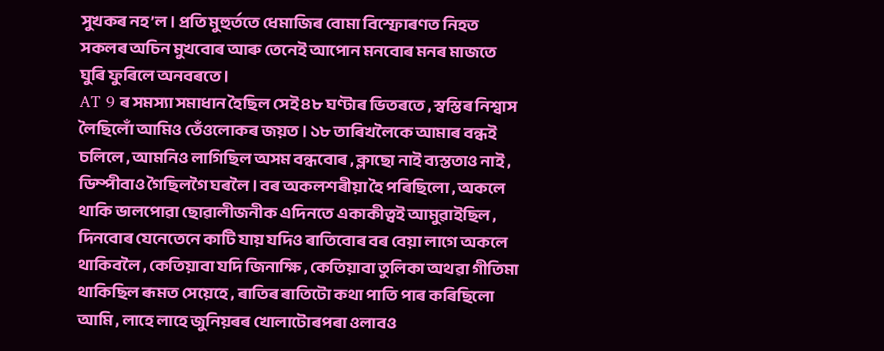সুখকৰ নহ’ল । প্ৰতি মুহুৰ্ততে ধেমাজিৰ বোমা বিস্ফোৰণত নিহত সকলৰ অচিন মুখবোৰ আৰু তেনেই আপোন মনবোৰ মনৰ মাজতে ঘুৰি ফুৰিলে অনবৰতে ।
AT 9 ৰ সমস্যা সমাধান হৈছিল সেই ৪৮ ঘণ্টাৰ ভিতৰতে , স্বস্তিৰ নিশ্বাস লৈছিলোঁ আমিও তেঁওলোকৰ জয়ত । ১৮ তাৰিখলৈকে আমাৰ বন্ধই চলিলে , আমনিও লাগিছিল অসম বন্ধবোৰ , ক্লাছো নাই ব্যস্ততাও নাই , ডিম্পীবাও গৈছিলগৈ ঘৰলৈ । বৰ অকলশৰীয়া হৈ পৰিছিলো , অকলে থাকি ভালপোৱা ছোৱালীজনীক এদিনতে একাকীত্বই আমুৱাইছিল , দিনবোৰ যেনেতেনে কাটি যায় যদিও ৰাতিবোৰ বৰ বেয়া লাগে অকলে থাকিবলৈ , কেতিয়াবা যদি জিনাক্ষি , কেতিয়াবা তুলিকা অথৱা গীতিমা থাকিছিল ৰূমত সেয়েহে , ৰাতিৰ ৰাতিটো কথা পাতি পাৰ কৰিছিলো আমি , লাহে লাহে জুনিয়ৰৰ খোলাটোৰপৰা ওলাবও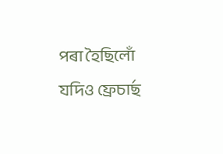পৰা হৈছিলোঁ যদিও ফ্ৰেচাৰ্ছ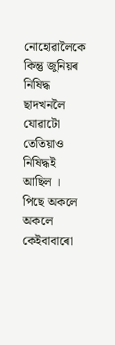নোহোৱালৈকে কিন্তু জুনিয়ৰ নিষিদ্ধ ছাদখনলৈ যোৱাটো তেতিয়াও নিষিদ্ধই আছিল । পিছে অকলে অকলে কেইবাবাৰো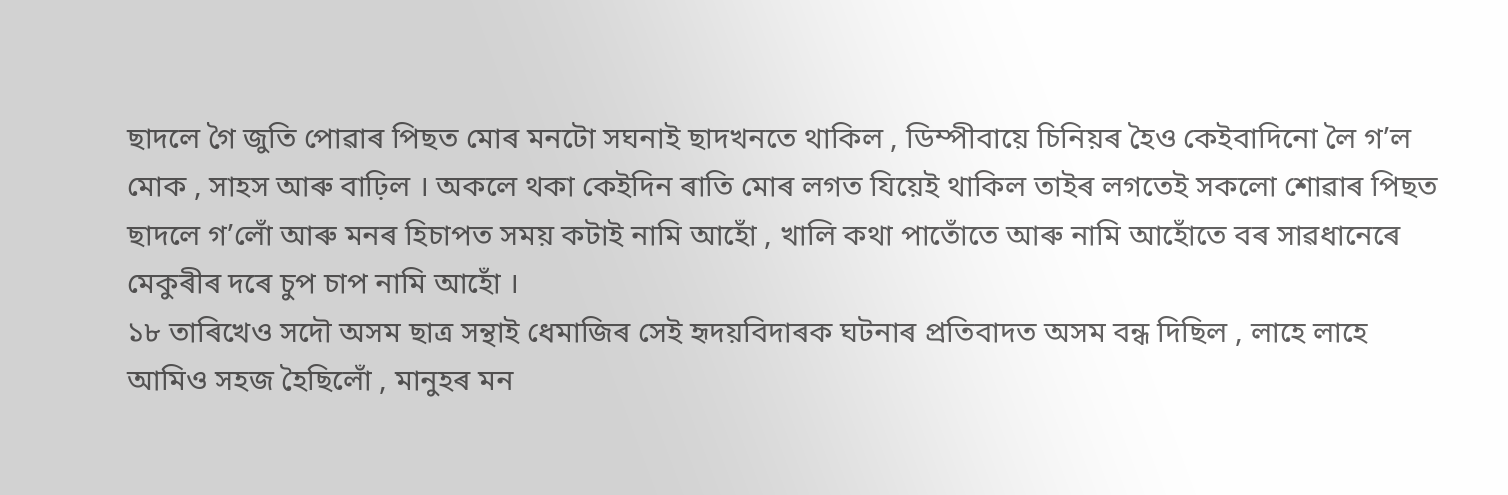ছাদলে গৈ জুতি পোৱাৰ পিছত মোৰ মনটো সঘনাই ছাদখনতে থাকিল , ডিম্পীবায়ে চিনিয়ৰ হৈও কেইবাদিনো লৈ গ’ল মোক , সাহস আৰু বাঢ়িল । অকলে থকা কেইদিন ৰাতি মোৰ লগত যিয়েই থাকিল তাইৰ লগতেই সকলো শোৱাৰ পিছত ছাদলে গ’লোঁ আৰু মনৰ হিচাপত সময় কটাই নামি আহোঁ , খালি কথা পাতোঁতে আৰু নামি আহোঁতে বৰ সাৱধানেৰে মেকুৰীৰ দৰে চুপ চাপ নামি আহোঁ ।
১৮ তাৰিখেও সদৌ অসম ছাত্ৰ সন্থাই ধেমাজিৰ সেই হৃদয়বিদাৰক ঘটনাৰ প্ৰতিবাদত অসম বন্ধ দিছিল , লাহে লাহে আমিও সহজ হৈছিলোঁ , মানুহৰ মন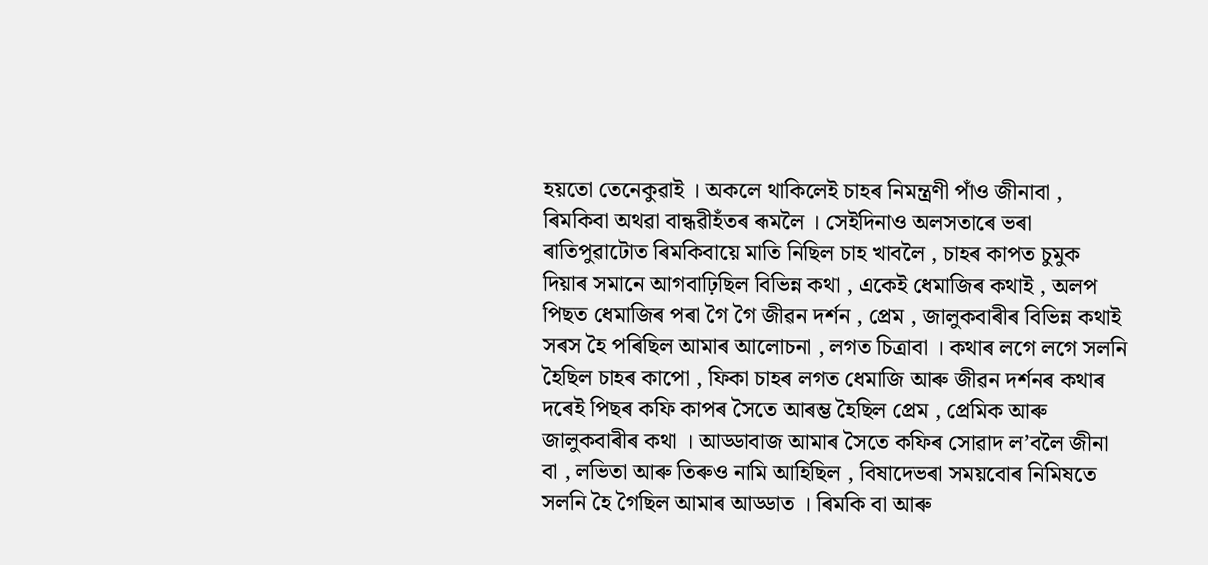হয়তো তেনেকুৱাই । অকলে থাকিলেই চাহৰ নিমন্ত্ৰণী পাঁও জীনাবা , ৰিমকিবা অথৱা বান্ধৱীহঁতৰ ৰূমলৈ । সেইদিনাও অলসতাৰে ভৰা ৰাতিপুৱাটোত ৰিমকিবায়ে মাতি নিছিল চাহ খাবলৈ , চাহৰ কাপত চুমুক দিয়াৰ সমানে আগবাঢ়িছিল বিভিন্ন কথা , একেই ধেমাজিৰ কথাই , অলপ পিছত ধেমাজিৰ পৰা গৈ গৈ জীৱন দৰ্শন , প্ৰেম , জালুকবাৰীৰ বিভিন্ন কথাই সৰস হৈ পৰিছিল আমাৰ আলোচনা , লগত চিত্ৰাবা । কথাৰ লগে লগে সলনি হৈছিল চাহৰ কাপো , ফিকা চাহৰ লগত ধেমাজি আৰু জীৱন দৰ্শনৰ কথাৰ দৰেই পিছৰ কফি কাপৰ সৈতে আৰম্ভ হৈছিল প্ৰেম , প্ৰেমিক আৰু জালুকবাৰীৰ কথা । আড্ডাবাজ আমাৰ সৈতে কফিৰ সোৱাদ ল’বলৈ জীনা বা , লভিতা আৰু তিৰুও নামি আহিছিল , বিষাদেভৰা সময়বোৰ নিমিষতে সলনি হৈ গৈছিল আমাৰ আড্ডাত । ৰিমকি বা আৰু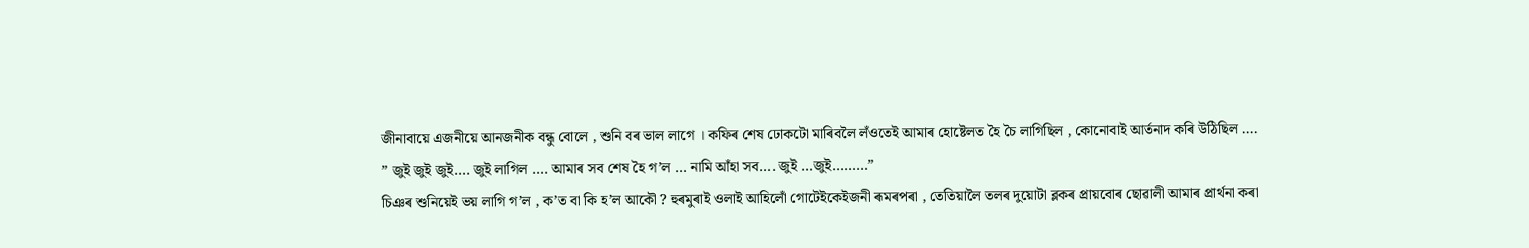জীনাবায়ে এজনীয়ে আনজনীক বন্ধু বোলে , শুনি বৰ ভাল লাগে । কফিৰ শেষ ঢোকটো মাৰিবলৈ লঁওতেই আমাৰ হোষ্টেলত হৈ চৈ লাগিছিল , কোনোবাই আৰ্তনাদ কৰি উঠিছিল ….
” জুই জুই জুই…. জুই লাগিল …. আমাৰ সব শেষ হৈ গ’ল … নামি আঁহা সব…. জুই …জুই………”
চিঞৰ শুনিয়েই ভয় লাগি গ’ল , ক’ত বা কি হ’ল আকৌ ? হুৰমুৰাই ওলাই আহিলোঁ গোটেইকেইজনী ৰূমৰপৰা , তেতিয়ালৈ তলৰ দুয়োটা ব্লকৰ প্ৰায়বোৰ ছোৱালী আমাৰ প্ৰাৰ্থনা কৰা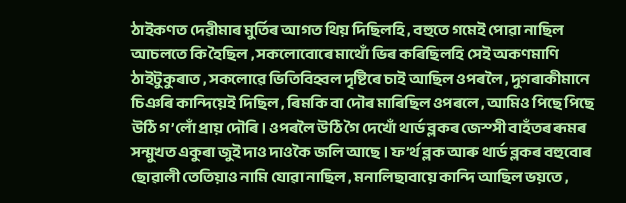ঠাইকণত দেৱীমাৰ মুৰ্তিৰ আগত থিয় দিছিলহি , বহুতে গমেই পোৱা নাছিল আচলতে কি হৈছিল , সকলোবোৰে মাথোঁ ভিৰ কৰিছিলহি সেই অকণমাণি ঠাইটুকুৰাত , সকলোৱে ভিতিবিহ্বল দৃষ্টিৰে চাই আছিল ওপৰলৈ , দুগৰাকীমানে চিঞৰি কান্দিয়েই দিছিল , ৰিমকি বা দৌৰ মাৰিছিল ওপৰলে , আমিও পিছে পিছে উঠি গ’লোঁ প্ৰায় দৌৰি । ওপৰলৈ উঠি গৈ দেখোঁ থাৰ্ড ব্লকৰ জেস্সী বাহঁতৰ ৰূমৰ সন্মুখত একুৰা জুই দাও দাওকৈ জলি আছে । ফ’ৰ্থ ব্লক আৰু থাৰ্ড ব্লকৰ বহুবোৰ ছোৱালী তেতিয়াও নামি যোৱা নাছিল , মনালিছাবায়ে কান্দি আছিল ভয়তে ,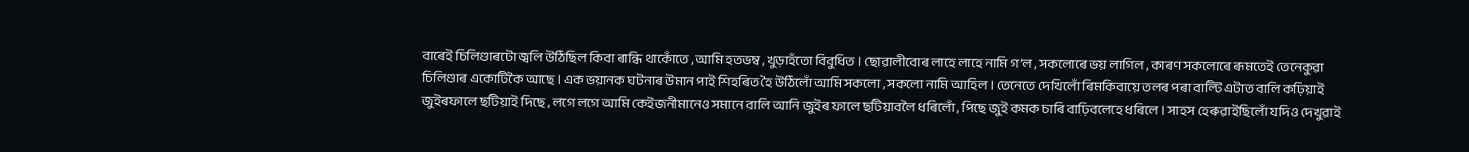বাৰেই চিলিণ্ডাৰটো জ্বলি উঠিছিল কিবা ৰান্ধি থাকোঁতে , আমি হতভম্ব , খুড়াহঁতো বিবুধিত । ছোৱালীবোৰ লাহে লাহে নামি গ’ল , সকলোৰে ভয় লাগিল , কাৰণ সকলোৰে ৰূমতেই তেনেকুৱা চিলিণ্ডাৰ একোটিকৈ আছে । এক ভয়ানক ঘটনাৰ উমান পাই শিহৰিত হৈ উঠিলোঁ আমি সকলো , সকলো নামি আহিল । তেনেতে দেখিলোঁ ৰিমকিবায়ে তলৰ পৰা বাল্টি এটাত বালি কঢ়িয়াই জুইৰফালে ছটিয়াই দিছে , লগে লগে আমি কেইজনীমানেও সমানে বালি আনি জুইৰ ফালে ছটিয়াবলৈ ধৰিলোঁ , পিছে জুই কমক চাৰি বাঢ়িবলেহে ধৰিলে । সাহস হেৰুৱাইছিলোঁ যদিও দেখুৱাই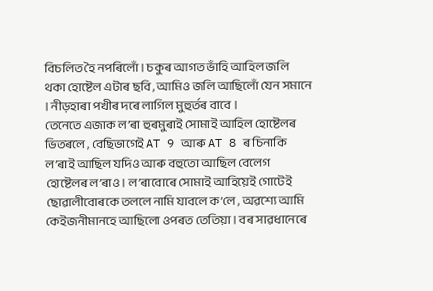বিচলিত হৈ নপৰিলোঁ । চকুৰ আগত ভাঁহি আহিল জলি থকা হোষ্টেল এটাৰ ছবি , আমিও জলি আছিলোঁ যেন সমানে । নীড়হাৰা পখীৰ দৰে লাগিল মুহুৰ্তৰ বাবে ।
তেনেতে এজাক ল’ৰা হুৰমুৰাই সোমাই আহিল হোষ্টেলৰ ভিতৰলে , বেছিভাগেই AT 9 আৰু AT 8 ৰ চিনাকি ল’ৰাই আছিল যদিও আৰু বহুতো আছিল বেলেগ হোষ্টেলৰ ল’ৰাও । ল’ৰাবোৰে সোমাই আহিয়েই গোটেই ছোৱালীবোৰকে তললে নামি যাবলে ক’লে , অৱশ্যে আমি কেইজনীমানহে আছিলো ওপৰত তেতিয়া । বৰ সাৱধানেৰে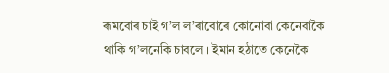ৰূমবোৰ চাই গ’ল ল’ৰাবোৰে কোনোবা কেনেবাকৈ থাকি গ’লনেকি চাবলে । ইমান হঠাতে কেনেকৈ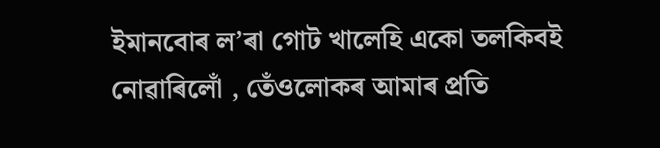ইমানবোৰ ল’ৰা গোট খালেহি একো তলকিবই নোৱাৰিলোঁ , তেঁওলোকৰ আমাৰ প্ৰতি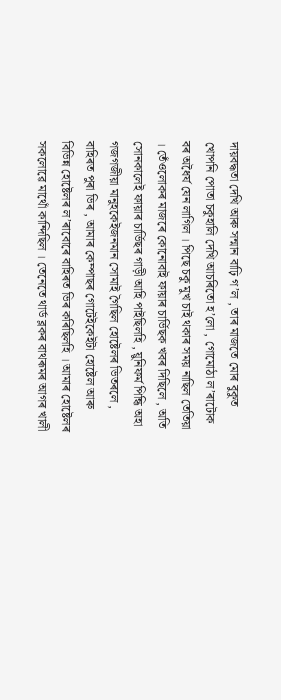দায়বদ্ধতা দেখি আৰু সন্মান বাঢ়ি গ’ল , তাৰ মাজতে মোৰ বুকুত খোপনি পোতা চকুহালি দেখি আচৰিতো হ’লো , গোমোঠা ল’ৰাটোক বৰ অধৈৰ্য যেন লাগিল । পিছে চকু মুখ চাই থকাৰ সময় নাছিল তেতিয়া । তেঁওলোকৰ মাজৰে কোনোবাই ফায়াৰ চাৰ্ভিছক খবৰ দিছিলে , অতি সোনকালেই ফায়াৰ চাৰ্ভিছৰ গাড়ী আহি পাইছিলহি , য়ুনিফৰ্ম পিন্ধি অহা গজগজীয়া মানুহকেইজনমান সোমাই গৈছিল হোষ্টেলৰ ভিতৰলে , বাহিৰত পুৰা ভিৰ , আমাৰ কেম্পাছৰ গোটেইকেইটা হোষ্টেল আৰু বিভিন্ন হোষ্টেলৰ ল’ৰাবোৰে বাহিৰত ভিৰ কৰিছিলহি । আমাৰ হোষ্টেলৰ সকলোৱে মাথোঁ কান্দিছিল । তেনেতে থাৰ্ড ব্লকৰ বাথৰূমৰ আগৰ খালী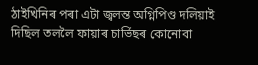ঠাইখিনিৰ পৰা এটা জ্বলন্ত অগ্নিপিণ্ড দলিয়াই দিছিল তললৈ ফায়াৰ চাৰ্ভিছৰ কোনোবা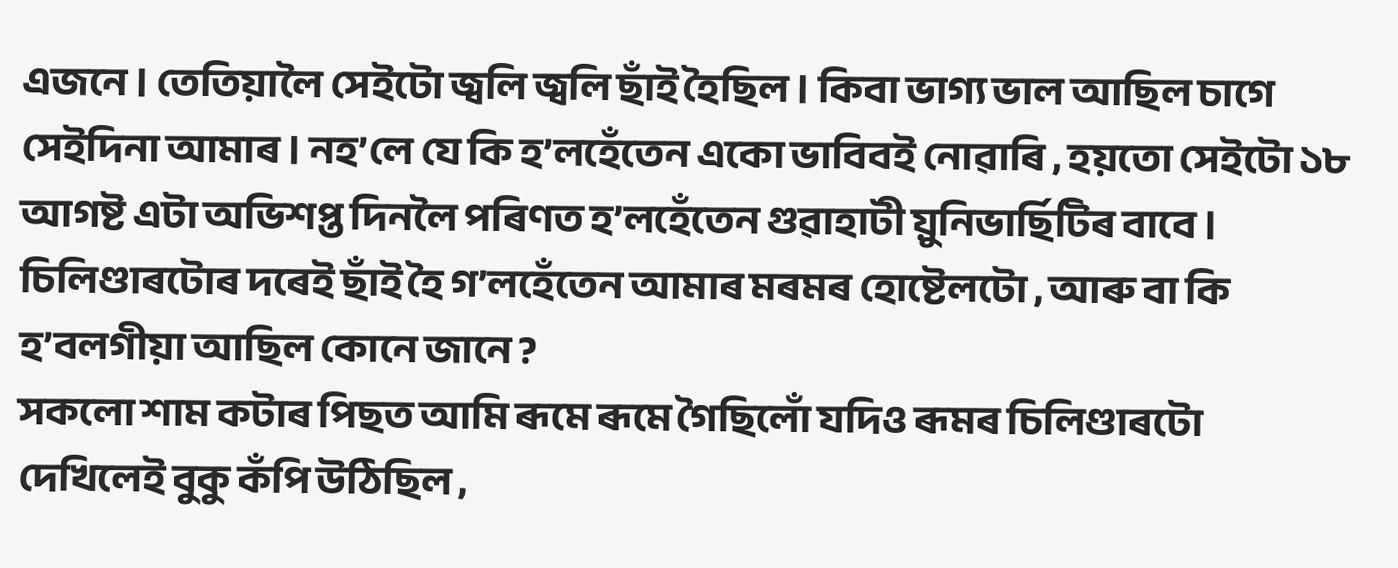এজনে । তেতিয়ালৈ সেইটো জ্বলি জ্বলি ছাঁই হৈছিল । কিবা ভাগ্য ভাল আছিল চাগে সেইদিনা আমাৰ । নহ’লে যে কি হ’লহেঁতেন একো ভাবিবই নোৱাৰি , হয়তো সেইটো ১৮ আগষ্ট এটা অভিশপ্ত দিনলৈ পৰিণত হ’লহেঁতেন গুৱাহাটী য়ুনিভাৰ্ছিটিৰ বাবে । চিলিণ্ডাৰটোৰ দৰেই ছাঁই হৈ গ’লহেঁতেন আমাৰ মৰমৰ হোষ্টেলটো , আৰু বা কি হ’বলগীয়া আছিল কোনে জানে ?
সকলো শাম কটাৰ পিছত আমি ৰূমে ৰূমে গৈছিলোঁ যদিও ৰূমৰ চিলিণ্ডাৰটো দেখিলেই বুকু কঁপি উঠিছিল ,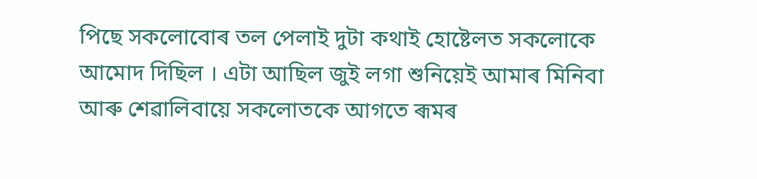পিছে সকলোবোৰ তল পেলাই দুটা কথাই হোষ্টেলত সকলোকে আমোদ দিছিল । এটা আছিল জুই লগা শুনিয়েই আমাৰ মিনিবা আৰু শেৱালিবায়ে সকলোতকে আগতে ৰূমৰ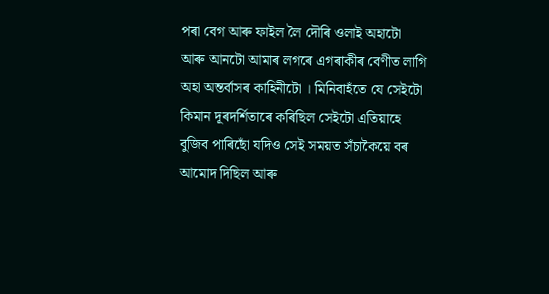পৰা বেগ আৰু ফাইল লৈ দৌৰি ওলাই অহাটো আৰু আনটো আমাৰ লগৰে এগৰাকীৰ বেণীত লাগি অহা অন্তৰ্বাসৰ কাহিনীটো । মিনিবাহঁতে যে সেইটো কিমান দূৰদৰ্শিতাৰে কৰিছিল সেইটো এতিয়াহে বুজিব পাৰিছোঁ যদিও সেই সময়ত সঁচাকৈয়ে বৰ আমোদ দিছিল আৰু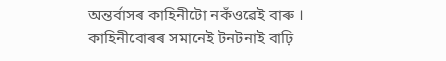অন্তৰ্বাসৰ কাহিনীটো নকঁওৱেই বাৰু । কাহিনীবোৰৰ সমানেই টনটনাই বাঢ়ি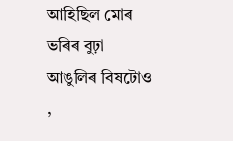আহিছিল মোৰ ভৰিৰ বুঢ়া আঙুলিৰ বিষটোও ,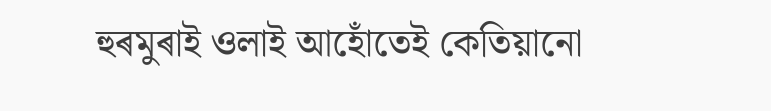হুৰমুৰাই ওলাই আহোঁতেই কেতিয়ানো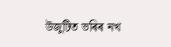উজুটিত ভৰিৰ নখ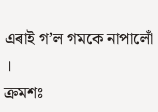এৰাই গ’ল গমকে নাপালোঁ ।
ক্ৰমশঃ